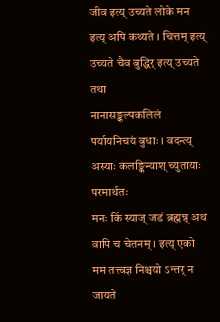जीव इत्य् उच्यते लोके मन इत्य् अपि कथ्यते । चित्तम् इत्य् उच्यते चैव बुद्धिर् इत्य् उच्यते तथा
नानासङ्कल्पकलिलं पर्यायनिचयं बुधाः । वदन्त्य् अस्याः कलङ्किन्याश् च्युतायाः परमार्थतः
मनः किं स्याज् जडं ब्रह्मन्न् अथ वापि च चेतनम् । इत्य् एको मम तत्त्वज्ञ निश्चयो ऽन्तर् न जायते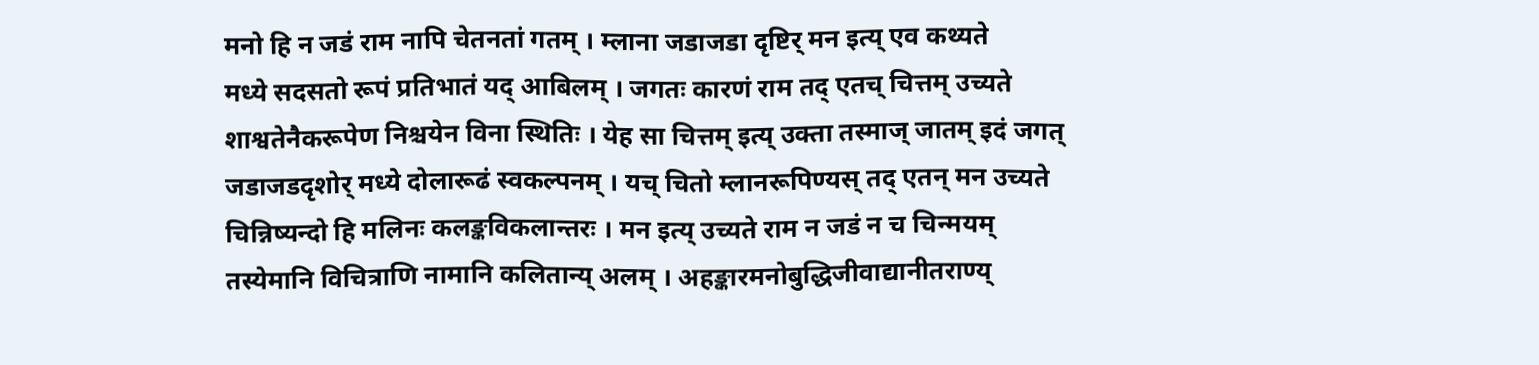मनो हि न जडं राम नापि चेतनतां गतम् । म्लाना जडाजडा दृष्टिर् मन इत्य् एव कथ्यते
मध्ये सदसतो रूपं प्रतिभातं यद् आबिलम् । जगतः कारणं राम तद् एतच् चित्तम् उच्यते
शाश्वतेनैकरूपेण निश्चयेन विना स्थितिः । येह सा चित्तम् इत्य् उक्ता तस्माज् जातम् इदं जगत्
जडाजडदृशोर् मध्ये दोलारूढं स्वकल्पनम् । यच् चितो म्लानरूपिण्यस् तद् एतन् मन उच्यते
चिन्निष्यन्दो हि मलिनः कलङ्कविकलान्तरः । मन इत्य् उच्यते राम न जडं न च चिन्मयम्
तस्येमानि विचित्राणि नामानि कलितान्य् अलम् । अहङ्कारमनोबुद्धिजीवाद्यानीतराण्य्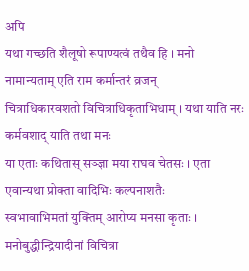अपि
यथा गच्छति शैलूषो रूपाण्यत्वं तथैव हि । मनो नामान्यताम् एति राम कर्मान्तरं व्रजन्
चित्राधिकारवशतो विचित्राधिकृताभिधाम् । यथा याति नरः कर्मवशाद् याति तथा मनः
या एताः कथितास् सञ्ज्ञा मया राघव चेतसः । एता एवान्यथा प्रोक्ता वादिभिः कल्पनाशतैः
स्वभावाभिमतां युक्तिम् आरोप्य मनसा कृताः । मनोबुद्धीन्द्रियादीनां विचित्रा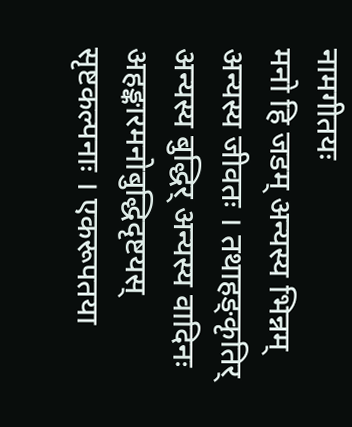नामगीतयः
मनो हि जडम् अन्यस्य भिन्नम् अन्यस्य जीवतः । तथाहङ्कृतिर् अन्यस्य बुद्धिर् अन्यस्य वादिनः
अहङ्कारमनोबुद्धिदृष्टयस् सृष्टकल्पनाः । एकरूपतया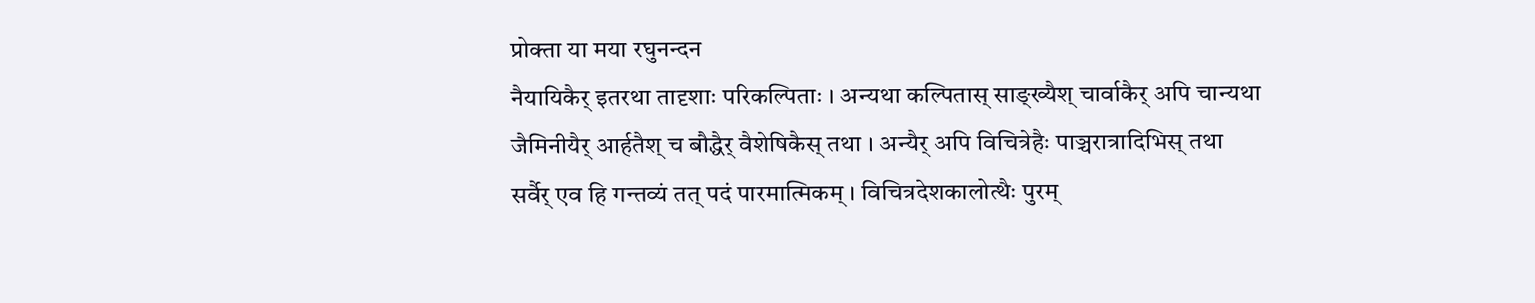प्रोक्ता या मया रघुनन्दन
नैयायिकैर् इतरथा तादृशाः परिकल्पिताः । अन्यथा कल्पितास् साङ्ख्यैश् चार्वाकैर् अपि चान्यथा
जैमिनीयैर् आर्हतैश् च बौद्धैर् वैशेषिकैस् तथा । अन्यैर् अपि विचित्रेहैः पाञ्चरात्रादिभिस् तथा
सर्वैर् एव हि गन्तव्यं तत् पदं पारमात्मिकम् । विचित्रदेशकालोत्थैः पुरम्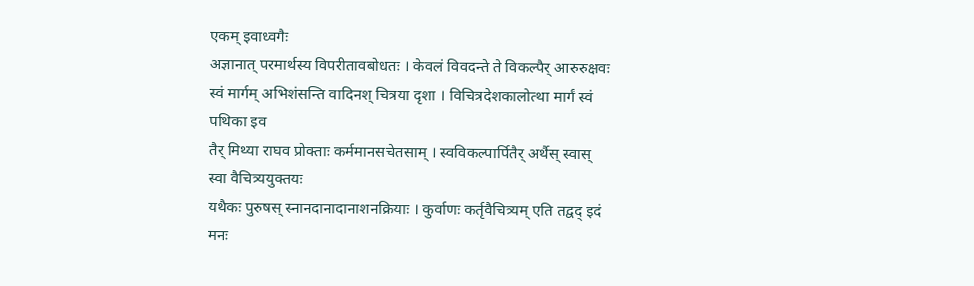एकम् इवाध्वगैः
अज्ञानात् परमार्थस्य विपरीतावबोधतः । केवलं विवदन्ते ते विकल्पैर् आरुरुक्षवः
स्वं मार्गम् अभिशंसन्ति वादिनश् चित्रया दृशा । विचित्रदेशकालोत्था मार्गं स्वं पथिका इव
तैर् मिथ्या राघव प्रोक्ताः कर्ममानसचेतसाम् । स्वविकल्पार्पितैर् अर्थैस् स्वास् स्वा वैचित्र्ययुक्तयः
यथैकः पुरुषस् स्नानदानादानाशनक्रियाः । कुर्वाणः कर्तृवैचित्र्यम् एति तद्वद् इदं मनः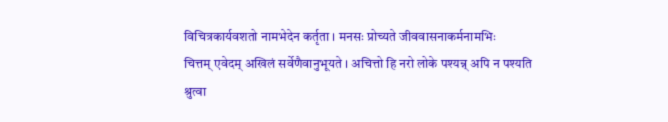विचित्रकार्यवशतो नामभेदेन कर्तृता । मनसः प्रोच्यते जीववासनाकर्मनामभिः
चित्तम् एवेदम् अखिलं सर्वेणैवानुभूयते । अचित्तो हि नरो लोके पश्यन्न् अपि न पश्यति
श्रुत्वा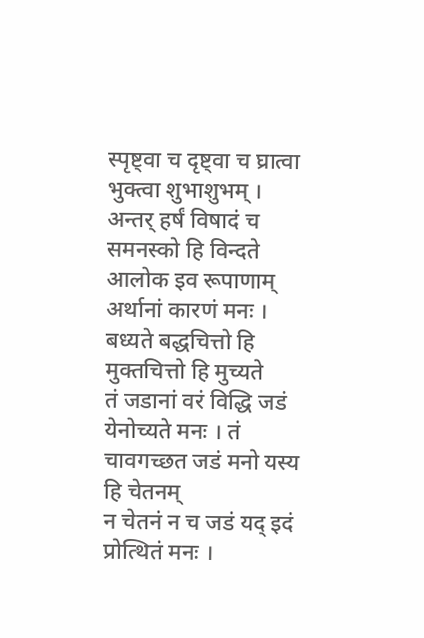स्पृष्ट्वा च दृष्ट्वा च घ्रात्वा भुक्त्वा शुभाशुभम् । अन्तर् हर्षं विषादं च समनस्को हि विन्दते
आलोक इव रूपाणाम् अर्थानां कारणं मनः । बध्यते बद्धचित्तो हि मुक्तचित्तो हि मुच्यते
तं जडानां वरं विद्धि जडं येनोच्यते मनः । तं चावगच्छत जडं मनो यस्य हि चेतनम्
न चेतनं न च जडं यद् इदं प्रोत्थितं मनः ।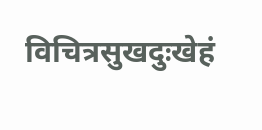विचित्रसुखदुःखेहं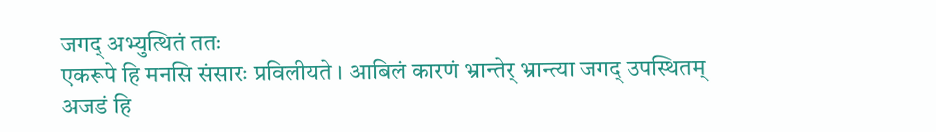जगद् अभ्युत्थितं ततः
एकरूपे हि मनसि संसारः प्रविलीयते । आबिलं कारणं भ्रान्तेर् भ्रान्त्या जगद् उपस्थितम्
अजडं हि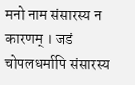मनो नाम संसारस्य न कारणम् । जडं चोपलधर्मापि संसारस्य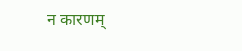न कारणम्